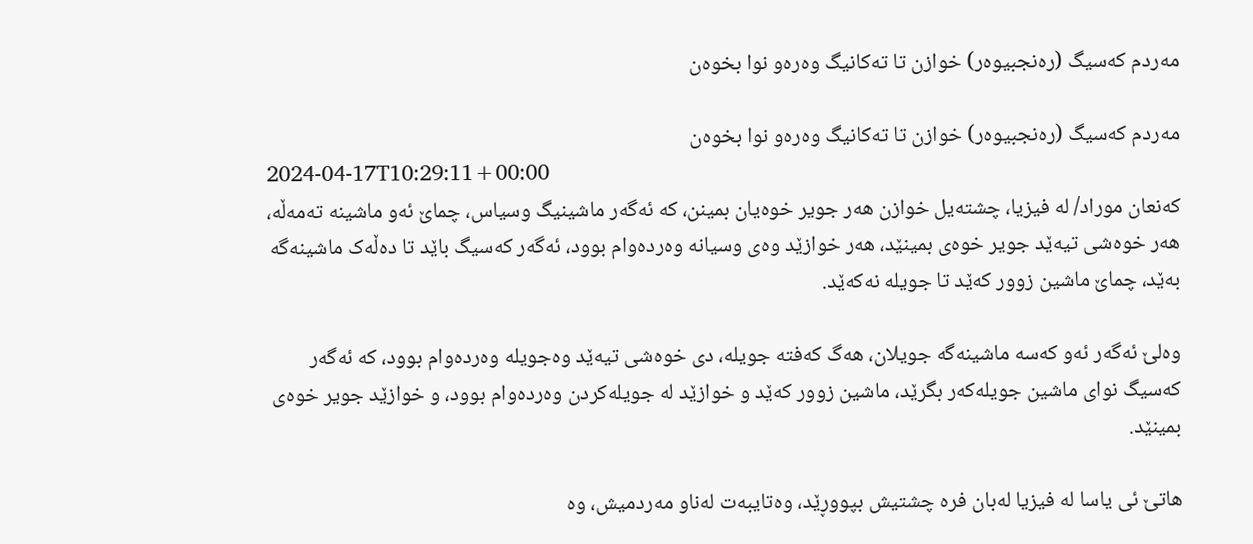مەردم کەسیگ (رەنجبیوەر) خوازن تا تەکانیگ وەرەو نوا بخوەن

مەردم کەسیگ (رەنجبیوەر) خوازن تا تەکانیگ وەرەو نوا بخوەن
2024-04-17T10:29:11+00:00
کەنعان موراد/ لە فیزیا، چشتەیل خوازن هەر جویر خوەیان بمینن، کە ئەگەر ماشینیگ وسیاس، چماێ ئەو ماشینە تەمەڵە، هەر خوەشی تیەێد جویر خوەی بمینێد، هەر خوازێد وەی وسیانە وەردەوام بوود، ئەگەر کەسیگ باێد تا دەڵەک ماشینەگە بەێد، چماێ ماشین زوور کەێد تا جویلە نەکەێد.

وەلێ ئەگەر ئەو کەسە ماشینەگە جویلان، هەگ کەفتە جویلە، دی خوەشی تیەێد وەجویلە وەردەوام بوود، کە ئەگەر کەسیگ نوای ماشین جویلەکەر بگرێد، ماشین زوور کەێد و خوازێد لە جویلەکردن وەردەوام بوود، و خوازێد جویر خوەی بمینێد.

هاتێ ئی یاسا لە فیزیا لەبان فرە چشتیش بپووڕێد، وەتایبەت لەناو مەردمیش، وە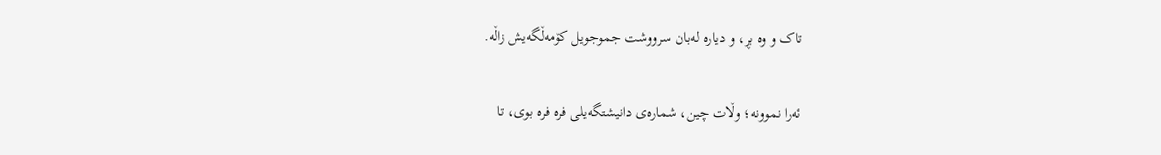تاک و وە بڕ، و دیارە لەبان سرووشت جموجویل کۆمەڵگەیش زاڵە.

ئەرا نموونە؛ وڵات چین، شمارەی دانیشتگەیلی فرە فرە بوی، تا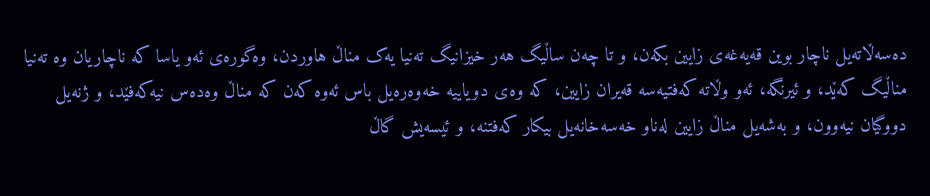دەسەڵاتەیل ناچار بوین قەیەغەی زایین بکەن، و تا چەن ساڵیگ هەر خیزانیگ تەنیا یەک مناڵ هاوردن، وەگورەی ئەو یاسا کە ناچاریان وە تەنیا مناڵیگ کەێد، و ئیرنگە، ئەو وڵاتە کەفتیەسە قەیران زایین، کە وەی دویاییە خەوەرەیل باس ئەوە کەن کە مناڵ وەدەس نیەکەفێد، و ژنەیل دووگیان نیەوون، و بەشەیل مناڵ زایین لەناو خەسەخانەیل بیکار کەفتنە، و ئیسەیش گاڵ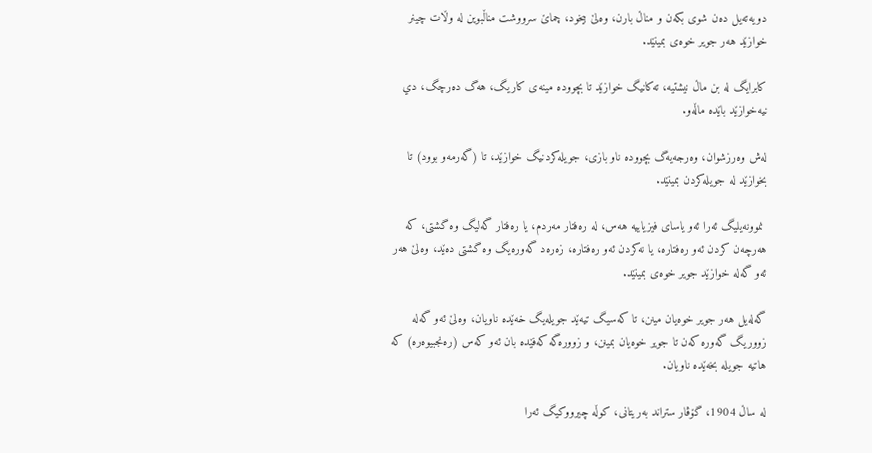دویەتەیل دەن شوی بکەن و مناڵ بارن، وەلێ بیخود، چماێ سرووشت مناڵبوین لە وڵات چینر خوازێد هەر جویر خوەی بمینێد.

کابرایگ لە بن ماڵ نیشتیە، تەکانیگ خوازێد تا بچوودە مینەی کاریگ، هەگ دەرچگ، دي نیەخوازێد باێدە ماڵەو.

لەش وەرزشوان، وەرجەیەگ بچوودە ناو بازی، جويلەکردنیگ خوازێد، تا (گەرمەو بوود) تا بخوازێد لە جویلەکردن بمینێد.

 نموونەیلیگ ئەرا ئەو یاسای فیزیاییە هەس، لە رەفتار مەردم، یا رەفتار گەلیگ وە گشتی، کە هەرچەن کردن ئەو رەفتارە، یا نەکردن ئەو رەفتارە، زەرەد گەورەیگ وە گشتی دەێد، وەلێ هەر ئەو گەلە خوازێد جویر خوەی بمینێد.

گەلەیل هەر جویر خوەیان مینن، تا کەسیگ تیەێد جویلەیگ خەێدە ناویان، وەلێ ئەو گەلە زووریگ گەورە کەن تا جویر خوەیان بمینن، و زوورەگە کەفێدە بان ئەو کەس (رەنجبیوەرە) کە هاتیە جویلە بخەێدە ناویان.

لە ساڵ 1904، گۆڤار ستراند بەریتانی، کوڵە چیرووکیگ ئەرا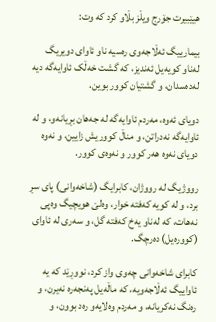هیێبیرت جۆرج ویڵز بڵاو کرد کە وت:

بیمارییگ ئەڵاجەوی رەسیە ناو ئاوای دویریگ لەناو کویەیل ئەندیز، کە گشت خەڵک ئاوایەگە دیە لەدەسدان، و گشتیان کوور بوین.

دویای ئەوە، مەردم ئاوایەگە لە جەهان بڕیانەو، و لە ئاوایەگە نەدراتن، و مناڵ کووریش زایین، و نەوە دویای نەوە هەر کوور و نەوەی کوور.

رووژیگ لە رووژان، کابرایگ (شاخەوانی) پای سڕ برد، و لە کویە کەفتە خوار، وەلێ هویچیگ وەپی نەهات، کە لەناو یەخ کەفتە گل، و سەری لە ئاوای (کوورەیل) دەرچگ.

کابرای شاخەوانی چەوی واز کرد، نووڕێد کە یە ئاواییگ ئەڵاجەویە، کە ماڵەیل پەنجەرە نەیرن، و رەنگ نەکریانە، و مەردم وەلایەو رەد بوون، و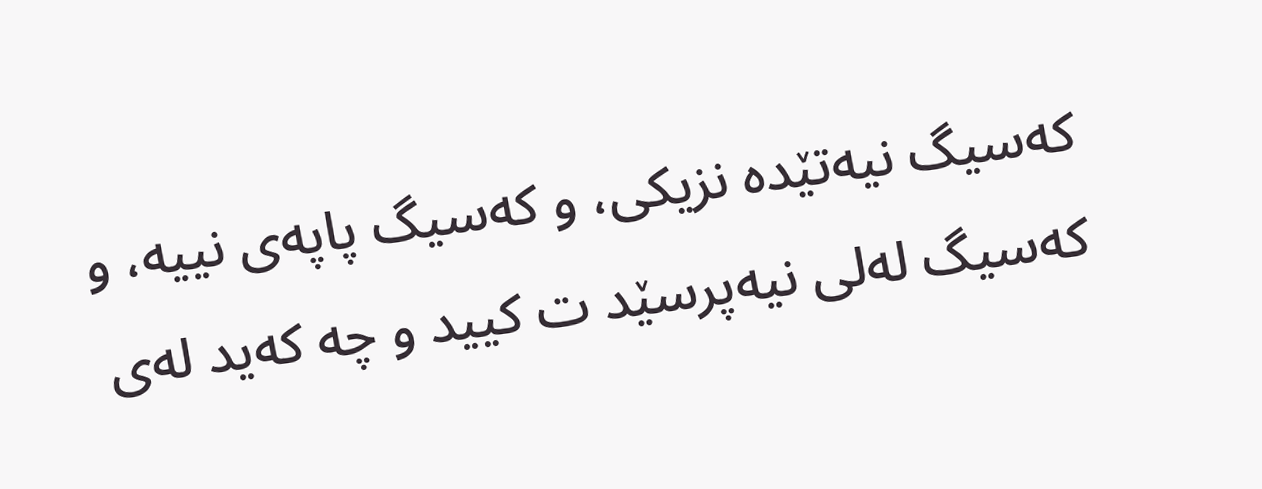کەسیگ نیەتێدە نزیکی، و کەسیگ پاپەی نییە، و کەسیگ لەلی نیەپرسێد ت کیید و چە کەید لەی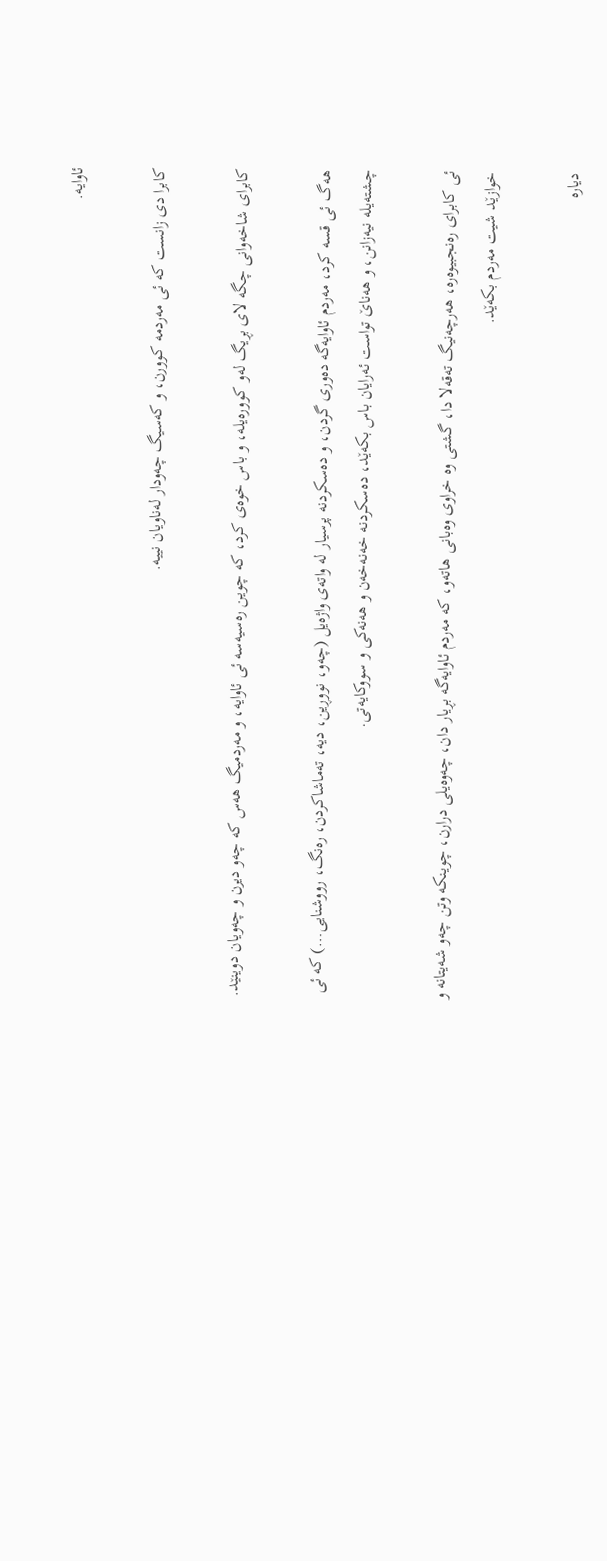ئاوایە.

کابرا دی زانست کە ئی مەردمە کوورن، و کەسیگ چەودار لەناویان نییە.

کابرای شاخەوانی چگە لای بڕیگ لەو کوورەیلە، و باس خوەی کرد، کە چوین رەسیەسە ئی ئاوایە، و مەردمیگ هەس کە چەو دیرن و چەویان دوینێد.

هەگ ئی قسە کرد، مەردم ئاوایەگە دەوری گردن، و دەسکردنە پرسیار لە واتەی واژەیل (چەو، نووڕین، دیە، تەماشاکردن، رەنگ، رووشنایی…) کە ئی چشتەیلە نیەزانن، و هەناێ تواست ئەرایان باس بکەێد، دەسکردنە خەنەخەن و هەنەکی و سووکایەتی.

ئی کابرای رەنجبیوەرە، هەرچەنیگ تەقەلا دا، گشتی وە خراوی وەبانی هاتەو، کە مەردم ئاوایەگە بڕیار دان، چەوەیلی درارن، چوینکە وتن چەو شەیتانە و خوازێد شیت مەردم بکەێد.

دیارە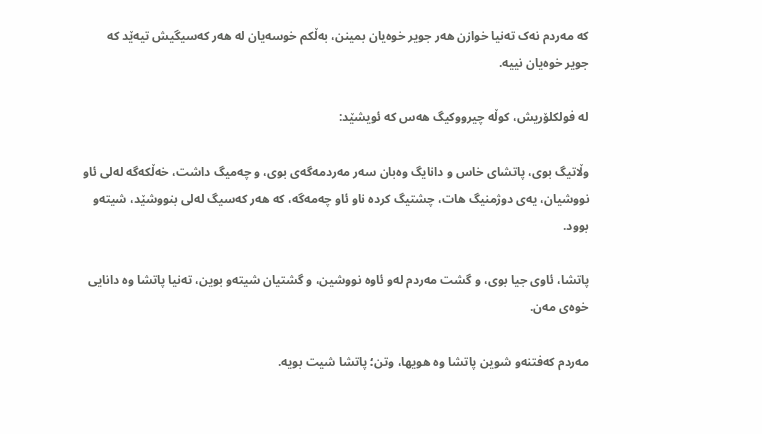کە مەردم نەک تەنیا خوازن هەر جویر خوەیان بمینن، بەڵکم خوسەیان لە هەر کەسیگیش تیەێد کە جویر خوەیان نییە.

لە فولکلۆریش، کوڵە چیرووکیگ هەس کە ئویشێد:

وڵاتیگ بوی، پاتشای خاس و دانایگ وەبان سەر مەردمەگەی بوی، و چەمیگ داشت، خەڵکەگە لەلی ئاو نووشیان، یەی دوژمنیگ هات، چشتیگ کردە ناو ئاو چەمەگە، کە هەر کەسیگ لەلی بنووشێد، شیتەو بوود.

پاتشا، ئاوی جیا بوی، و گشت مەردم لەو ئاوە نووشین، و گشتیان شیتەو بوین، تەنیا پاتشا وە دانایی خوەی مەن.

مەردم کەفتنەو شوین پاتشا وە هویها، وتن؛ پاتشا شیت بویە.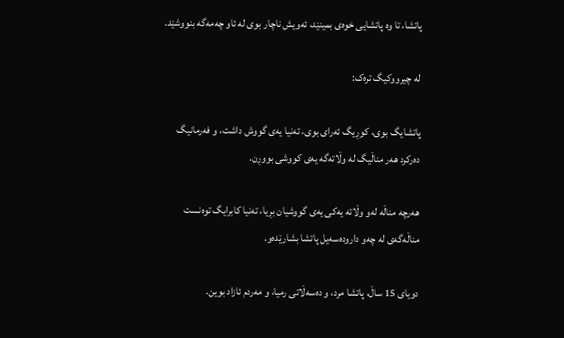پاتشا، تا وە پاتشایی خوەی بمینێد، ئەویش ناچار بوی لە ئاو چەمەگە بنووشێد.

لە چیرووکیگ ترەک:

پاتشایگ بوی، کوڕیگ ئەرای بوی، تەنیا یەی گووش داشت، و فەرمانیگ دەرکرد هەر مناڵیگ لە وڵاتەگە یەی کووشی بووڕن.

هەرچە مناڵە لەو وڵاتە یەکی یەی گووشیان بڕیا، تەنیا کابرایگ توەنست مناڵەگەی لە چەو دارودەسەیل پاتشا بشارێدەو.

دویای 15 ساڵ، پاتشا مرد، و دەسەڵاتی رمیا، و مەردم ئازاد بوین.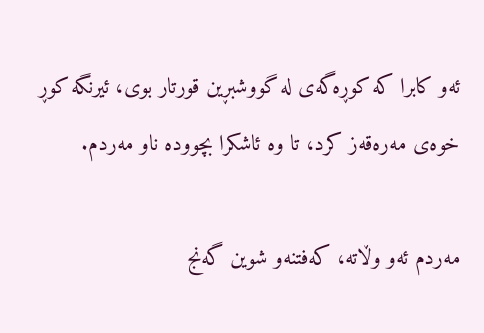ئەو کابرا کە کوڕەگەی لە گووشبڕین قورتار بوی، ئیرنگە کوڕ خوەی مەرەقەز کرد، تا وە ئاشکرا بچوودە ناو مەردم.

مەردم ئەو وڵاتە، کەفتنەو شوین گەنج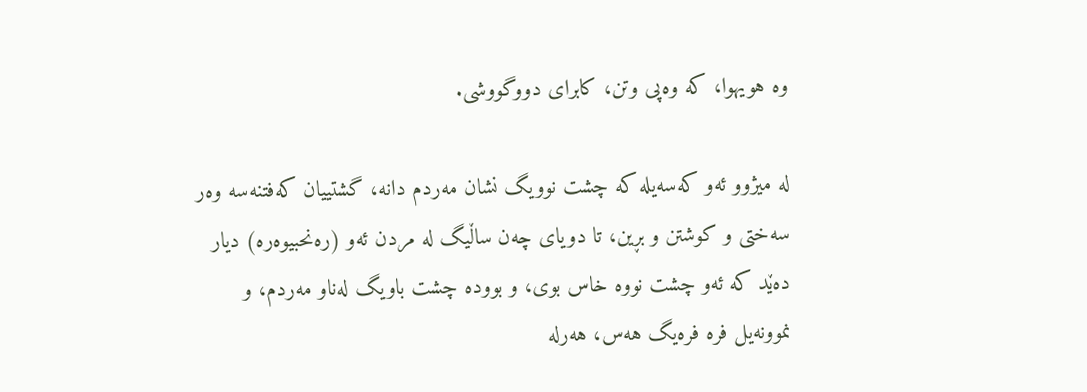وە هویهوا، کە وەپی وتن، کابرای دووگووشی.

لە میژوو ئەو کەسەیلە کە چشت نوویگ نشان مەردم دانە، گشتییان کەفتنەسە وەر سەختی و کوشتن و بڕین، تا دویای چەن ساڵیگ لە مردن ئەو (رەنحبیوەرە) دیار دەێد کە ئەو چشت نووە خاس بوی، و بوودە چشت باویگ لەناو مەردم، و نموونەیل فرە فرەیگ هەس، هەرلە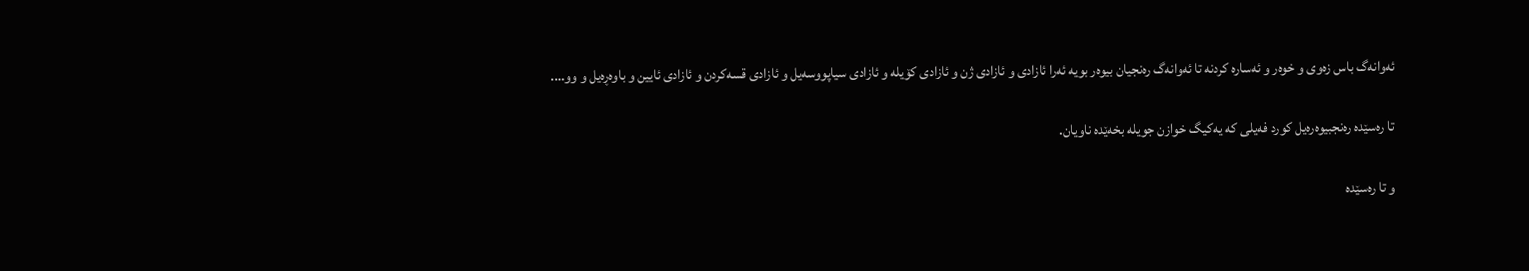ئەوانەگ باس زەوی و خوەر و ئەسارە کردنە تا ئەوانەگ رەنجیان بیوەر بویە ئەرا ئازادی و ئازادی ژن و ئازادی کۆیلە و ئازادی سیاپووسەیل و ئازادی قسەکردن و ئازادی ئایین و باوەڕەیل و وو….

تا رەسێدە رەنجبیوەرەیل کورد فەیلی کە یەکیگ خوازن جویلە بخەێدە ناویان.

و تا رەسێدە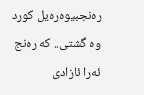رەنجبیوەرەیل کورد وە گشتی.. کە رەنج  ئەرا ئازادی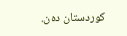کوردستان دەن.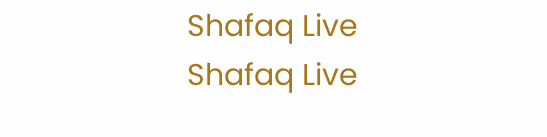Shafaq Live
Shafaq Live